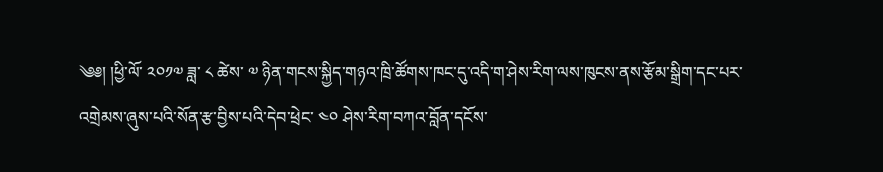༄༅། །ཕྱི་ལོ་ ༢༠༡༧ ཟླ་ ༨ ཚེས་ ༧ ཉིན་གངས་སྐྱིད་གཉའ་ཁྲི་ཚོགས་ཁང་དུ་འདི་ག་ཤེས་རིག་ལས་ཁུངས་ནས་རྩོམ་སྒྲིག་དང་པར་འགྲེམས་ཞུས་པའི་སོན་རྩ་བྱིས་པའི་དེབ་ཕྲེང་ ༤༠ ཤེས་རིག་བཀའ་བློན་དངོས་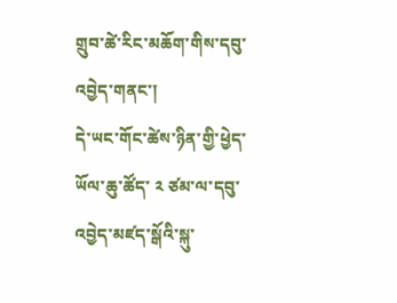གྲུབ་ཚེ་རིང་མཆོག་གིས་དབུ་འབྱེད་གནང་།
དེ་ཡང་གོང་ཚེས་ཉིན་གྱི་ཕྱེད་ཡོལ་ཆུ་ཚོད་ ༢ ཙམ་ལ་དབུ་འབྱེད་མཛད་སྒོའི་སྐུ་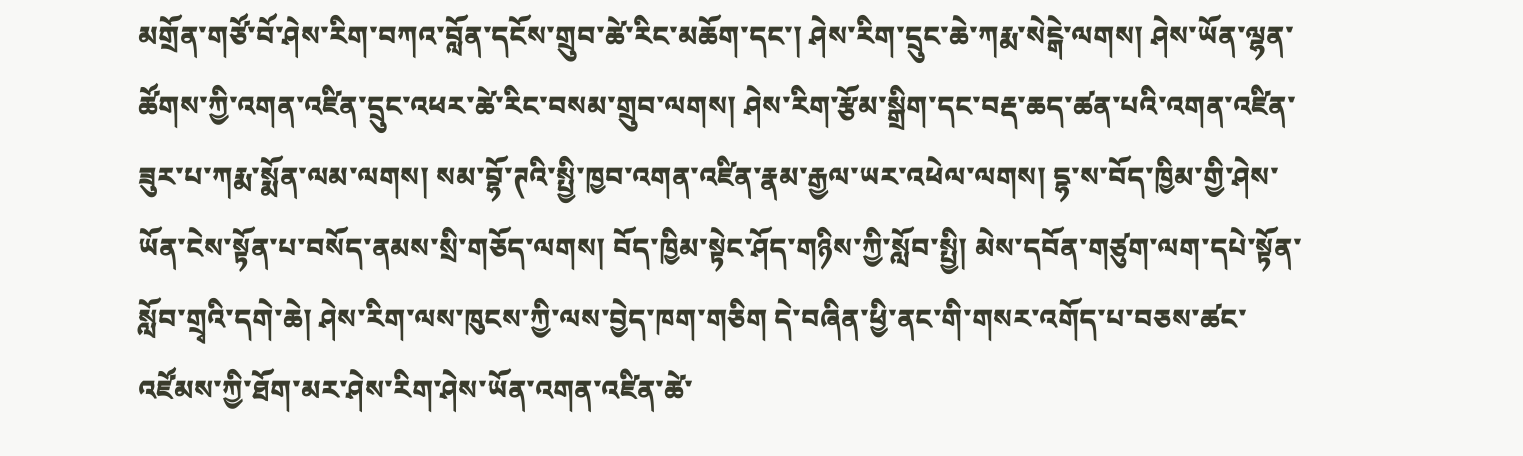མགྲོན་གཙོ་བོ་ཤེས་རིག་བཀའ་བློན་དངོས་གྲུབ་ཚེ་རིང་མཆོག་དང་། ཤེས་རིག་དྲུང་ཆེ་ཀརྨ་སེངྒེ་ལགས། ཤེས་ཡོན་ལྷན་ཚོགས་ཀྱི་འགན་འཛིན་དྲུང་འཕར་ཚེ་རིང་བསམ་གྲུབ་ལགས། ཤེས་རིག་རྩོམ་སྒྲིག་དང་བརྡ་ཆད་ཚན་པའི་འགན་འཛིན་ཟུར་པ་ཀརྨ་སྨོན་ལམ་ལགས། སམ་བྷོ་ཊའི་སྤྱི་ཁྱབ་འགན་འཛིན་རྣམ་རྒྱལ་ཡར་འཕེལ་ལགས། དྷ་ས་བོད་ཁྱིམ་གྱི་ཤེས་ཡོན་ངེས་སྟོན་པ་བསོད་ནམས་སྲི་གཅོད་ལགས། བོད་ཁྱིམ་སྟེང་ཤོད་གཉིས་ཀྱི་སློབ་སྤྱི། མེས་དབོན་གཙུག་ལག་དཔེ་སྟོན་སློབ་གྲྭའི་དགེ་ཆེ། ཤེས་རིག་ལས་ཁུངས་ཀྱི་ལས་བྱེད་ཁག་གཅིག དེ་བཞིན་ཕྱི་ནང་གི་གསར་འགོད་པ་བཅས་ཚང་འཛོམས་ཀྱི་ཐོག་མར་ཤེས་རིག་ཤེས་ཡོན་འགན་འཛིན་ཚེ་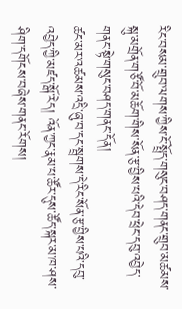རིང་བསམ་གྲུབ་ལགས་ཀྱིས་ངོ་སྤྲོད་གསུང་བཤད་གནང་གྲུབ་མཚམས་སྐུ་མགྲོན་གཙོ་བོ་མཆོག་གིས་སོན་རྩ་བྱིས་པའི་དེབ་ཕྲེང་དབུ་འབྱེད་གནང་སྟེ་གསུང་བཤད་གནང་དོན།
ཚང་མར་འཚམས་འདྲི་ཞུ་བ་དང་སྦྲགས་དེ་རིང་སོན་རྩ་བྱིས་པའི་དབུ་འབྱེད་ཀྱི་མཛད་སྒོ་རེད། འོན་ཀྱང་རྣམ་པ་ཚོར་དུས་ཚོད་སྐར་མ་ཁ་ཤས་ཤིག་དགོངས་བཞེས་གནང་རོགས།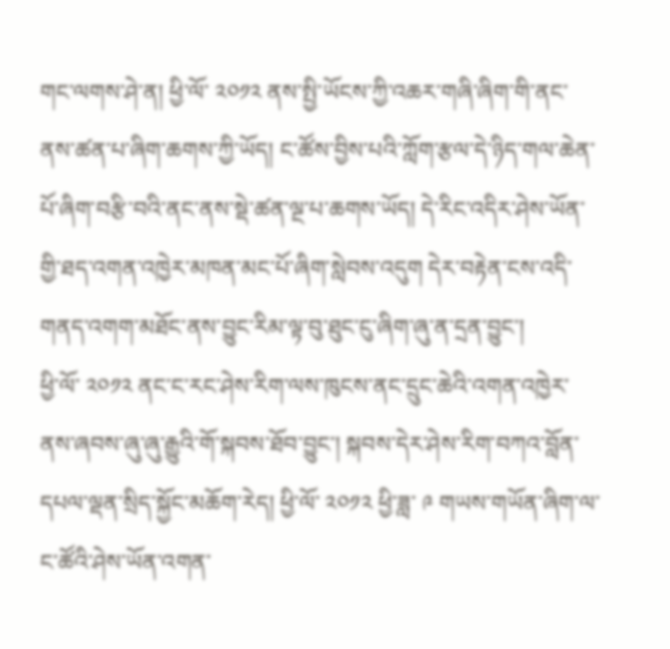གང་ལགས་ཤེ་ན། ཕྱི་ལོ་ ༢༠༡༢ ནས་སྤྱི་ཡོངས་ཀྱི་འཆར་གཞི་ཞིག་གི་ནང་ནས་ཚན་པ་ཞིག་ཆགས་ཀྱི་ཡོད། ང་ཚོས་བྱིས་པའི་ཀློག་རྩལ་དེ་ཉིད་གལ་ཆེན་པོ་ཞིག་བརྩི་བའི་ནང་ནས་སྡེ་ཚན་ལྔ་པ་ཆགས་ཡོད། དེ་རིང་འདིར་ཤེས་ཡོན་གྱི་ཐད་འགན་འཁྱེར་མཁན་མང་པོ་ཞིག་སླེབས་འདུག དེར་བརྟེན་ངས་འདི་གནད་འགག་མཐོང་ནས་བྱུང་རིམ་ལྟ་བུ་ཐུང་ངུ་ཞིག་ཞུ་ན་དྲན་བྱུང་།
ཕྱི་ལོ་ ༢༠༡༢ ནང་ང་རང་ཤེས་རིག་ལས་ཁུངས་ནང་དྲུང་ཆེའི་འགན་འཁྱེར་ནས་ཞབས་ཞུ་ཞུ་རྒྱུའི་གོ་སྐབས་ཐོབ་བྱུང་། སྐབས་དེར་ཤེས་རིག་བཀའ་བློན་དཔལ་ལྡན་སྲིད་སྐྱོང་མཆོག་རེད། ཕྱི་ལོ་ ༢༠༡༢ ཕྱི་ཟླ་ ༩ གཡས་གཡོན་ཞིག་ལ་ང་ཚོའི་ཤེས་ཡོན་འགན་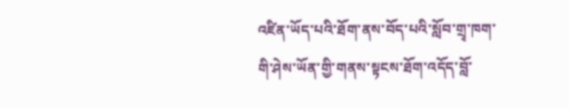འཛིན་ཡོད་པའི་ཐོག་ནས་བོད་པའི་སློབ་གྲྭ་ཁག་གི་ཤེས་ཡོན་གྱི་གནས་སྟངས་ཐོག་འདོད་བློ་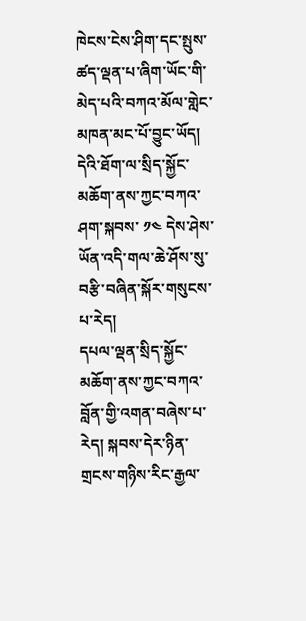ཁེངས་ངེས་ཤིག་དང་སྤུས་ཚད་ལྡན་པ་ཞིག་ཡོང་གི་མེད་པའི་བཀའ་མོལ་གླེང་མཁན་མང་པོ་བྱུང་ཡོད། དེའི་ཐོག་ལ་སྲིད་སྐྱོང་མཆོག་ནས་ཀྱང་བཀའ་ཤག་སྐབས་ ༡༤ དེས་ཤེས་ཡོན་འདི་གལ་ཆེ་ཤོས་སུ་བརྩི་བཞིན་སྐོར་གསུངས་པ་རེད།
དཔལ་ལྡན་སྲིད་སྐྱོང་མཆོག་ནས་ཀྱང་བཀའ་བློན་གྱི་འགན་བཞེས་པ་རེད། སྐབས་དེར་ཉིན་གྲངས་གཉིས་རིང་རྒྱལ་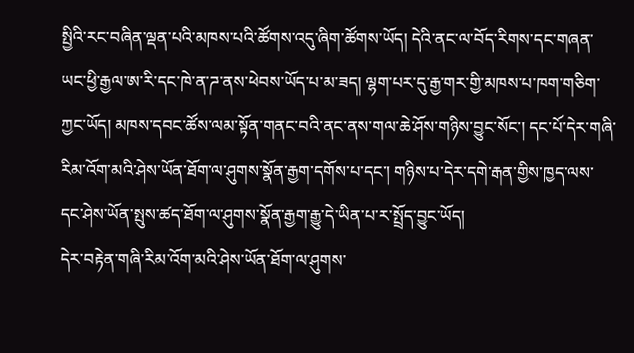སྤྱིའི་རང་བཞིན་ལྡན་པའི་མཁས་པའི་ཚོགས་འདུ་ཞིག་ཚོགས་ཡོད། དེའི་ནང་ལ་བོད་རིགས་དང་གཞན་ཡང་ཕྱི་རྒྱལ་ཨ་རི་དང་ཁེ་ན་ཌ་ནས་ཕེབས་ཡོད་པ་མ་ཟད། ལྷག་པར་དུ་རྒྱ་གར་གྱི་མཁས་པ་ཁག་གཅིག་ཀྱང་ཡོད། མཁས་དབང་ཚོས་ལམ་སྟོན་གནང་བའི་ནང་ནས་གལ་ཆེ་ཤོས་གཉིས་བྱུང་སོང་། དང་པོ་དེར་གཞི་རིམ་འོག་མའི་ཤེས་ཡོན་ཐོག་ལ་ཤུགས་སྣོན་རྒྱག་དགོས་པ་དང་། གཉིས་པ་དེར་དགེ་རྒན་གྱིས་ཁྱད་ལས་དང་ཤེས་ཡོན་སྤུས་ཚད་ཐོག་ལ་ཤུགས་སྣོན་རྒྱག་རྒྱུ་དེ་ཡིན་པ་ར་སྤྲོད་བྱུང་ཡོད།
དེར་བརྟེན་གཞི་རིམ་འོག་མའི་ཤེས་ཡོན་ཐོག་ལ་ཤུགས་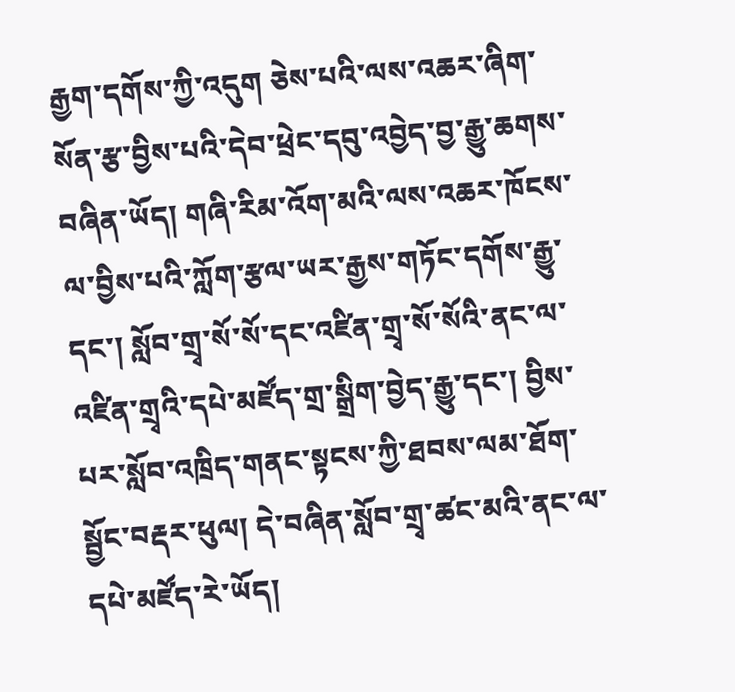རྒྱག་དགོས་ཀྱི་འདུག ཅེས་པའི་ལས་འཆར་ཞིག་སོན་རྩ་བྱིས་པའི་དེབ་ཕྲེང་དབུ་འབྱེད་བྱ་རྒྱུ་ཆགས་བཞིན་ཡོད། གཞི་རིམ་འོག་མའི་ལས་འཆར་ཁོངས་ལ་བྱིས་པའི་ཀློག་རྩལ་ཡར་རྒྱས་གཏོང་དགོས་རྒྱུ་དང་། སློབ་གྲྭ་སོ་སོ་དང་འཛིན་གྲྭ་སོ་སོའི་ནང་ལ་འཛིན་གྲྭའི་དཔེ་མཛོད་གྲ་སྒྲིག་བྱེད་རྒྱུ་དང་། བྱིས་པར་སློབ་འཁྲིད་གནང་སྟངས་ཀྱི་ཐབས་ལམ་ཐོག་སྦྱོང་བརྡར་ཕུལ། དེ་བཞིན་སློབ་གྲྭ་ཚང་མའི་ནང་ལ་དཔེ་མཛོད་རེ་ཡོད།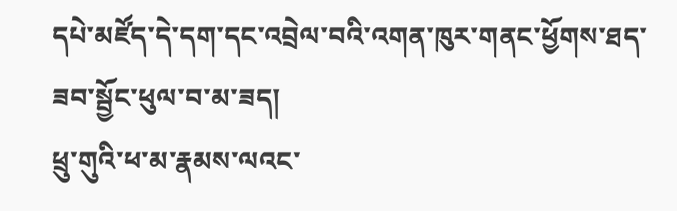དཔེ་མཛོད་དེ་དག་དང་འབྲེལ་བའི་འགན་ཁུར་གནང་ཕྱོགས་ཐད་ཟབ་སྦྱོང་ཕུལ་བ་མ་ཟད།
ཕྲུ་གུའི་ཕ་མ་རྣམས་ལའང་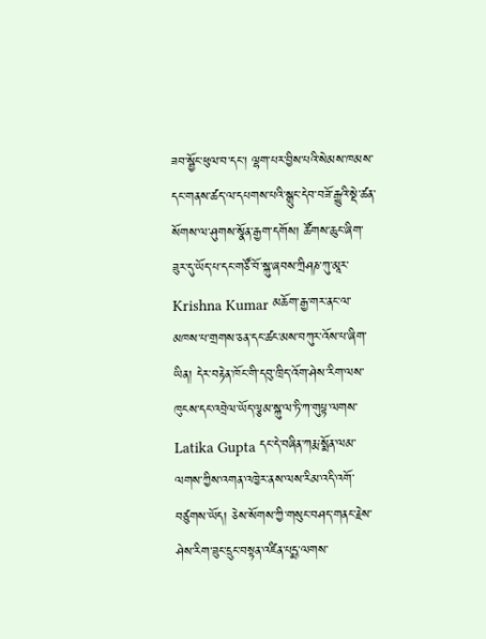ཟབ་སྦྱོང་ཕུལ་བ་དང་། ལྷག་པར་བྱིས་པའི་སེམས་ཁམས་དང་གནས་ཚད་ལ་དཔགས་པའི་སྒྲུང་དེབ་བཟོ་རྒྱུའི་སྡེ་ཚན་སོགས་ལ་ཤུགས་སྣོན་རྒྱག་དགོས། ཚོགས་ཆུང་ཞིག་ཟུར་དུ་ཡོད་པ་དང་གཙོ་བོ་སྐུ་ཞབས་ཀྲིཤཎ་ཀུ་མཱར་ Krishna Kumar མཆོག་རྒྱ་གར་ནང་ལ་མཁས་པ་གྲགས་ཅན་དང་ཚང་མས་བཀུར་འོས་པ་ཞིག་ཡིན། དེར་བརྟེན་ཁོང་གི་དབུ་ཁྲིད་འོག་ཤེས་རིག་ལས་ཁུངས་དང་འབྲེལ་ཡོད་ལྕམ་སྐུ་ལ་ཏི་ཀ་གུཔྟ་ལགས་ Latika Gupta དང་དེ་བཞིན་ཀརྨ་སྨོན་ལམ་ལགས་ཀྱིས་འགན་འཁྱེར་ནས་ལས་རིམ་འདི་འགོ་བཙུགས་ཡོད། ཅེས་སོགས་ཀྱི་གསུང་བཤད་གནང་རྗེས་ཤེས་རིག་ཟུང་དྲུང་བསྟན་འཛིན་པདྨ་ལགས་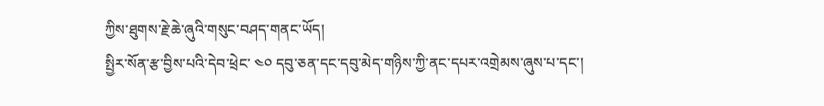ཀྱིས་ཐུགས་རྗེ་ཆེ་ཞུའི་གསུང་བཤད་གནང་ཡོད།
སྤྱིར་སོན་རྩ་བྱིས་པའི་དེབ་ཕྲེང་ ༤༠ དབུ་ཅན་དང་དབུ་མེད་གཉིས་ཀྱི་ནང་དཔར་འགྲེམས་ཞུས་པ་དང་།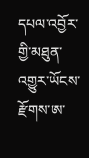དཔལ་འབྱོར་གྱི་མཐུན་འགྱུར་ཡོངས་རྫོགས་ཨ་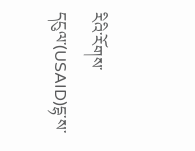རིའི་རོགས་དངུལ་(USAID)དྷ་ས་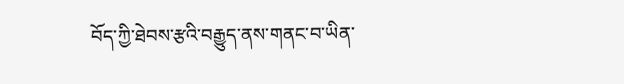བོད་ཀྱི་ཐེབས་རྩའི་བརྒྱུད་ནས་གནང་བ་ཡིན་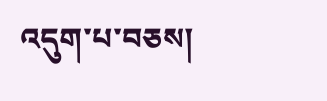འདུག་པ་བཅས།